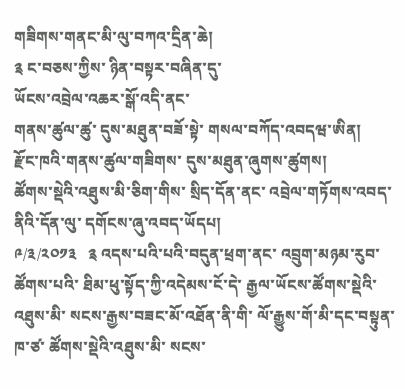གཟིགས་གནང་མི་ལུ་བཀའ་དྲིན་ཆེ།
༉ ང་བཅས་ཀྱིས་ ཉིན་བསྟར་བཞིན་དུ་
ཡོངས་འབྲེལ་འཆར་སྒོ་འདི་ནང་
གནས་ཚུལ་ཚུ་ དུས་མཐུན་བཟོ་སྟེ་ གསལ་བཀོད་འབདཝ་ཨིན།
རྫོང་ཁའི་གནས་ཚུལ་གཟིགས་ དུས་མཐུན་ཞུགས་ཚུགས།
ཚོགས་སྡེའི་འཐུས་མི་ཅིག་གིས་ སྲིད་དོན་ནང་ འབྲེལ་གཏོགས་འབད་ནིའི་དོན་ལུ་ དགོངས་ཞུ་འབད་ཡོདཔ།
༩/༣/༢༠༡༣   ༉ འདས་པའི་པའི་བདུན་ཕྲག་ནང་ འབྲུག་མཉམ་རུབ་ཚོགས་པའི་ ཐིམ་ཕུ་སྟོད་ཀྱི་འདེམས་ངོ་དེ་ རྒྱལ་ཡོངས་ཚོགས་སྡེའི་འཐུས་མི་ སངས་རྒྱས་བཟང་མོ་འཐོན་ནི་གི་ ལོ་རྒྱུས་གོ་མི་དང་བསྟུན་ ཁ་ཙ་ ཚོགས་སྡེའི་འཐུས་མི་ སངས་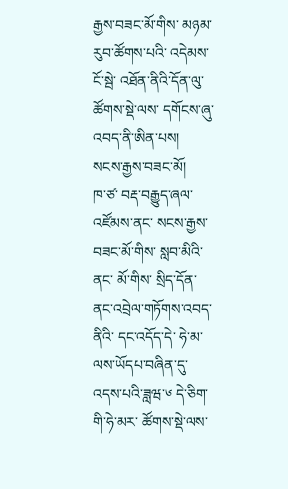རྒྱས་བཟང་མོ་གིས་ མཉམ་རུབ་ཚོགས་པའི་ འདེམས་ངོ་སྦེ་ འཐོན་ནིའི་དོན་ལུ་ ཚོགས་སྡེ་ལས་ དགོངས་ཞུ་འབད་ནི་ཨིན་པས།
སངས་རྒྱས་བཟང་མོ།
ཁ་ཙ་ བརྡ་བརྒྱུད་ཞལ་འཛོམས་ནང་ སངས་རྒྱས་བཟང་མོ་གིས་ སླབ་མིའི་ནང་ མོ་གིས་ སྲིད་དོན་ནང་འབྲེལ་གཏོགས་འབད་ནིའི་ དང་འདོད་དེ་ ཧེ་མ་ལས་ཡོདཔ་བཞིན་དུ་ འདས་པའི་ཟླཝ་༦ དེ་ཅིག་གི་ཧེ་མར་ ཚོགས་སྡེ་ལས་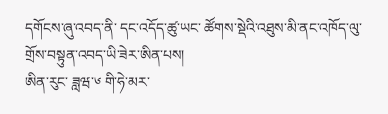དགོངས་ཞུ་འབད་ནི་ དང་འདོད་ཚུ་ཡང་ ཚོགས་སྡེའི་འཐུས་མི་ནང་འཁོད་ལུ་ གྲོས་བསྟུན་འབད་ཡི་ཟེར་ཨིན་པས།
ཨིན་རུང་ ཟླཝ་༦ གི་ཧེ་མར་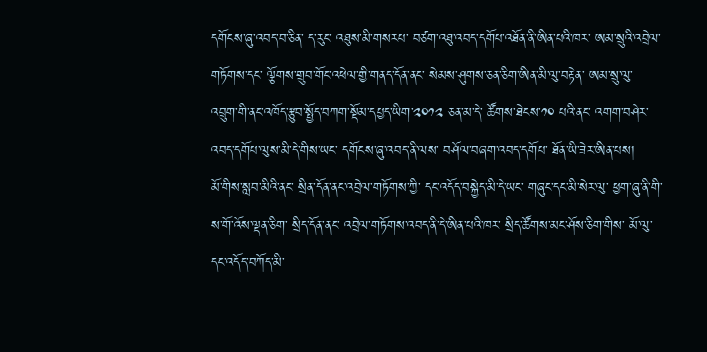དགོངས་ཞུ་འབད་བ་ཅིན་ ད་རུང་ འཐུས་མི་གསརཔ་ བཙག་འཐུ་འབད་དགོཔ་འཐོན་ནི་ཨིན་པའི་ཁར་ ཨམ་སྲུའི་འབྲེལ་གཏོགས་དང་ ལྕོགས་གྲུབ་གོང་འཕེལ་གྱི་གནད་དོན་ནང་ སེམས་ཤུགས་ཅན་ཅིག་ཨིན་མི་ལུ་བརྟེན་ ཨམ་སྲུ་ལུ་ འབྲུག་གི་ནང་འཁོད་རྩུབ་སྤྱོད་བཀག་སྡོམ་དཔྱད་ཡིག་༢༠༡༢ ཅན་མ་དེ་ ཚོགས་ཐེངས་༡༠ པའི་ནང་ འགག་བཤེར་འབད་དགོཔ་ལུས་མི་དེ་གིས་ཡང་ དགོངས་ཞུ་འབད་ནི་ལས་ བཤོལ་བཞག་འབད་དགོཔ་ ཐོན་ཡི་ཟེར་ཨིན་པས།
མོ་གིས་སླབ་མིའི་ནང་ སྲིན་དོན་ནང་འབྲེལ་གཏོགས་ཀྱི་ དང་འདོད་བསྐྱེད་མི་དེ་ཡང་ གཞུང་དང་མི་སེར་ལུ་ ཕྱག་ཞུ་ནི་གི་ ས་གོ་འོས་ལྡན་ཅིག་ སྲིད་དོན་ནང་ འབྲེལ་གཏོགས་འབད་ནི་དེ་ཨིན་པའི་ཁར་ སྲིད་ཚོགས་མང་ཤོས་ཅིག་གིས་ མོ་ལུ་དང་འདོད་བཀོད་མི་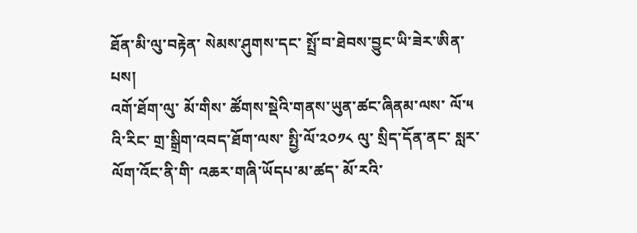ཐོན་མི་ལུ་བརྟེན་ སེམས་ཤུགས་དང་ སྤྲོ་བ་ཐེབས་བྱུང་ཡི་ཟེར་ཨིན་པས།
འགོ་ཐོག་ལུ་ མོ་གིས་ ཚོགས་སྡེའི་གནས་ཡུན་ཚང་ཞིནམ་ལས་ ལོ་༥ འི་རིང་ གྲ་སྒྲིག་འབད་ཐོག་ལས་ སྤྱི་ལོ་༢༠༡༨ ལུ་ སྲིད་དོན་ནང་ སླར་ལོག་འོང་ནི་གི་ འཆར་གཞི་ཡོདཔ་མ་ཚད་ མོ་རའི་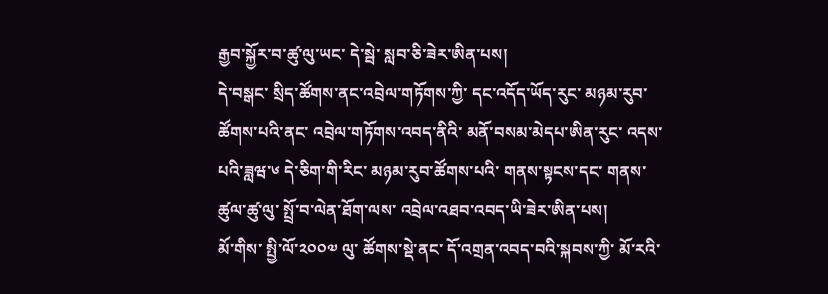རྒྱབ་སྐྱོར་བ་ཚུ་ལུ་ཡང་ དེ་སྦེ་ སླབ་ཅི་ཟེར་ཨིན་པས།
དེ་བསྒང་ སྲིད་ཚོགས་ནང་འབྲེལ་གཏོགས་ཀྱི་ དང་འདོད་ཡོད་རུང་ མཉམ་རུབ་ཚོགས་པའི་ནང་ འབྲེལ་གཏོགས་འབད་ནིའི་ མནོ་བསམ་མེདཔ་ཨིན་རུང་ འདས་པའི་ཟླཝ་༦ དེ་ཅིག་གི་རིང་ མཉམ་རུབ་ཚོགས་པའི་ གནས་སྟངས་དང་ གནས་ཚུལ་ཚུ་ལུ་ སྤྲོ་བ་ལེན་ཐོག་ལས་ འབྲེལ་འཐབ་འབད་ཡི་ཟེར་ཨིན་པས།
མོ་གིས་ སྤྱི་ལོ་༢༠༠༧ ལུ་ ཚོགས་སྡེ་ནང་ དོ་འགྲན་འབད་བའི་སྐབས་ཀྱི་ མོ་རའི་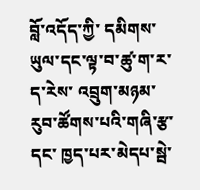བློ་འདོད་ཀྱི་ དམིགས་ཡུལ་དང་ལྟ་བ་ཚུ་ག་ར་ ད་རེས་ འབྲུག་མཉམ་རུབ་ཚོགས་པའི་གཞི་རྩ་དང་ ཁྱད་པར་མེདཔ་སྦེ་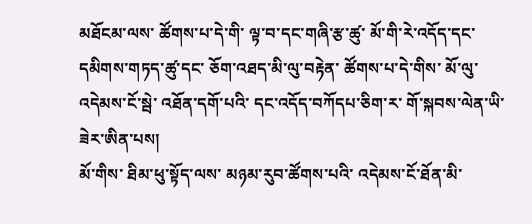མཐོངམ་ལས་ ཚོགས་པ་དེ་གི་ ལྟ་བ་དང་གཞི་རྩ་ཚུ་ མོ་གི་རེ་འདོད་དང་ དམིགས་གཏད་ཚུ་དང་ ཅོག་འཐད་མི་ལུ་བརྟེན་ ཚོགས་པ་དེ་གིས་ མོ་ལུ་ འདེམས་ངོ་སྦེ་ འཐོན་དགོ་པའི་ དང་འདོད་བཀོདཔ་ཅིག་ར་ གོ་སྐབས་ལེན་ཡི་ཟེར་ཨིན་པས།
མོ་གིས་ ཐིམ་ཕུ་སྟོད་ལས་ མཉམ་རུབ་ཚོགས་པའི་ འདེམས་ངོ་ཐོན་མི་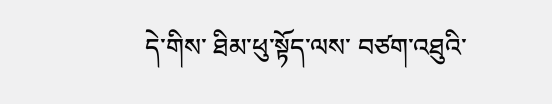དེ་གིས་ ཐིམ་ཕུ་སྟོད་ལས་ བཙག་འཐུའི་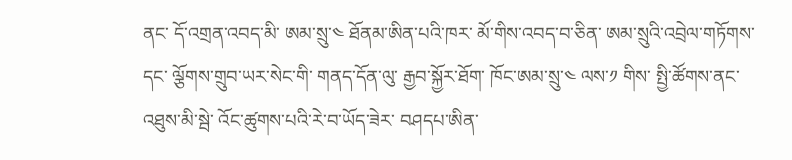ནང་ དོ་འགྲན་འབད་མི་ ཨམ་སྲུ་༤ ཐོནམ་ཨིན་པའི་ཁར་ མོ་གིས་འབད་བ་ཅིན་ ཨམ་སྲུའི་འབྲེལ་གཏོགས་དང་ ལྕོགས་གྲུབ་ཡར་སེང་གི་ གནད་དོན་ལུ་ རྒྱབ་སྐྱོར་ཐོག་ ཁོང་ཨམ་སྲུ་༤ ལས་༡ གིས་ སྤྱི་ཚོགས་ནང་ འཐུས་མི་སྦེ་ འོང་ཚུགས་པའི་རེ་བ་ཡོད་ཟེར་ བཤདཔ་ཨིན་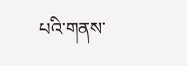པའི་གནས་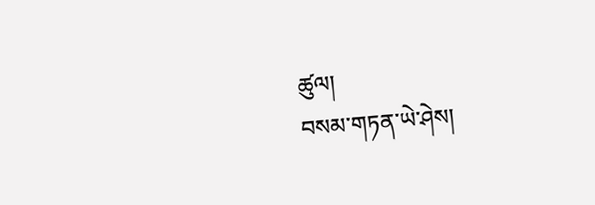ཚུལ།
བསམ་གཏན་ཡེ་ཤེས།